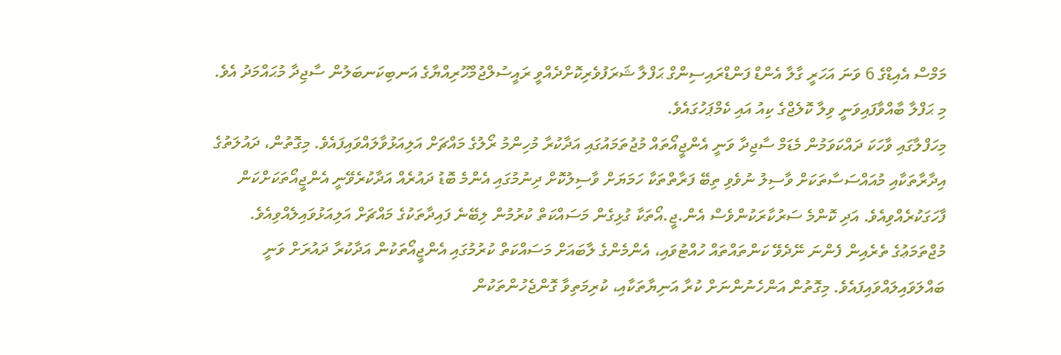މަމްސް އެއިޑްގެ 6 ވަނަ އަހަރީ ގާލާ އެންޑް ފަންޑްރައިސިންގް ޙަފްލާ ޝަރަފުވެރިކޮށްދެއްވީ ރައީސުލްޖުމްހޫރިއްޔާގެ އަނބިކަނބަލުން ސާޖިދާ މުޙައްމަދު އެވެ. މި ޙަފްލާ ބާއްވާފައިވަނީ ވިލާ ކޮލެޖްގެ ކިއު އައި ކެމްޕަހުގައެވެ.
މިހަފްލާގައި ވާހަކަ ދައްކަވަމުން މެޑަމް ސާޖިދާ ވަނީ އެންޖީއޯތައް މުޖުތަމައުގައި އަދާކުރާ މުހިންމު ރޯލުގެ މައްޗަށް އަލިއަޅުވާލައްވައިފައެވެ. މިގޮތުން، ދައުލަތުގެ އިދާރާތަކާއި މުއައްސަސާތަކަށް ވާސިލު ނުވެވި ތިބޭ ފަރާތްތަކާ ހަމަޔަށް ވާސިލުކޮށް ދިނުމުގައި އެންމެ ބޮޑު ދައުރެއް އަދާކުރެވޭނީ އެންޖީއޯތަކަށްކަން ފާހަގަކުރެއްވިއެވެ. އަދި ކޮންމެ ސަރުކާރަކުންވެސް އެން.ޖީ.އޯތަކާ ގުޅިގެން މަސައްކަތް ކުރުމުން ލިބޭނެ ފައިދާތަކުގެ މައްޗަށް އަލިއަޅުވައިލެއްވިއެވެ.
މުޖްތަމަޢުގެ ތެރެއިން ފެންނަ ނޭދެވޭ ކަންތައްތައް ހުއްޓުވައި، އެންމެންގެ ލާބައަށް މަސައްކަތް ކުރުމުގައި އެންޖީއޯތަކުން އަދާކުރާ ދައުރަށް ވަނީ ބައްލަވައިލައްވައިފައެވެ. މިގޮތުން އަންހެނުންނަށް ކުރާ އަނިޔާތަކާއި، ކުރިމަތިވާ ގޮންޖެހުންތަކުން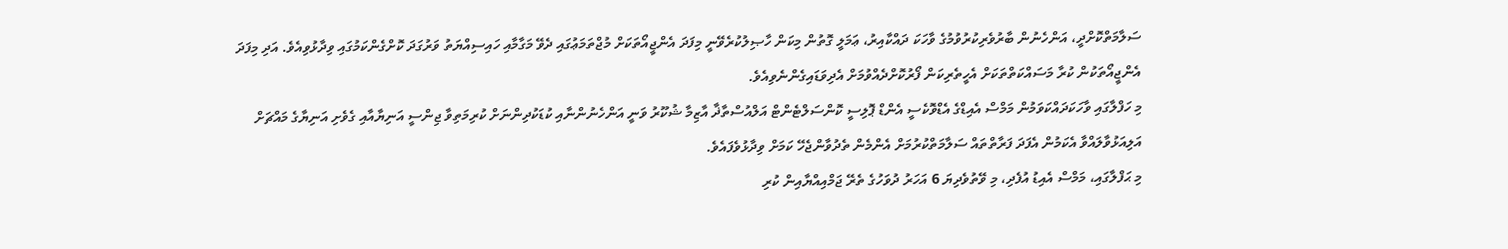ސަލާމަތްކޮށްދީ، އަންހެނުން ބާރުވެރިކުރުވުމުގެ ވާހަކަ ދައްކާއިރު، ޢަމަލީ ގޮތުން މިކަން ހާޞިލުކުރެވޭނީ މިފަދަ އެންޖީއޯތަކަށް މުޖްތަމަޢުގައި ދެވޭ މަގާމާއި ހައިސިއްޔަތު ވަރުގަދަ ކޮށްގެންކަމުގައި ވިދާޅުވިއެވެ. އަދި މިފަދަ އެންޖީއޯތަކުން ކުރާ މަސައްކަތްތަކަށް އެހީތެރިކަން ފޯރުކޮށްދެއްވުމަށް އެދިވަޑައިގެންނެވިއެވެ.
މި ހަފްލާގައި ވާހަކަދައްކަވަމުން މަމްސް އެއިޑްގެ އެޑްވޮކެސީ އެންޑް ޕޮލިސީ ކޮންސަލްޓެންޓް އަލްއުސްތާޛާ އާޒިމާ ޝުކޫރު ވަނީ އަންހެނުންނާއި ކުޑަކުދިންނަށް ކުރިމަތިވާ ޖިންސީ އަނިޔާއާއި ގެވެށި އަނިޔާގެ މައްޗަށް އަލިއަޅުވާލައްވާ އެކަމުން އެފަދަ ފަރާތްތައް ސަލާމަތްކުރުމަށް އެންމެން ތެދުވާންޖެހޭ ކަމަށް ވިދާޅުވެފައެވެ.
މި ޙަފްލާގައި، މަމްސް އެއިޑު އުފެދި، މި ވޭތުވެދިޔަ 6 އަހަރު ދުވަހުގެ ތެރޭ ޖަމްއިއްޔާއިން ކުރި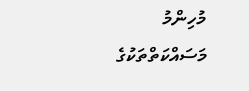މުހިންމު މަސައްކަތްތަކުގެ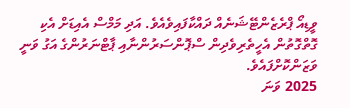ވީޑިއޯ ޕްރެޒެންޓޭޝަނެއް ދައްކާފައިވެއެވެ. އަދި މަމްސް އެއިޑަށް އެކި ގޮތްގޮތުން އެހީތެރިވެދިން ސްޕޮންސަރުންނާއި ޕާޓްނަރުންގެ އަގު ވަނީ ވަޒަންކޮށްފައެވެ.
2025 ވަނަ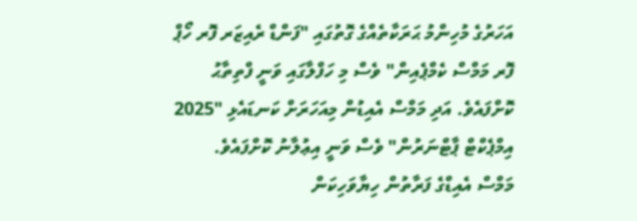އަހަރުގެ މުހިންމު ޙަރަކާތެއްގެ ގޮތުގައި "ފަންޑް ރެއިޒަރ ފޮރ ހޯޕް ފޮރ މަމްސް ކެމްޕެއިން" ވެސް މި ހަފްލާގައި ވަނީ ފްތިތާޙު ކޮށްފައެވެ. އަދި މަމްސް އެއިޑުން މިއަހަރަށް ކަނޑައެޅި "2025 އިމްޕެކްޓް ޕާޓްނަރުން" ވެސް ވަނީ އިޢުލާނު ކޮށްފައެވެ.
މަމްސް އެއިޑްގެ ފަރާތުން ހިޔާވަހިކަން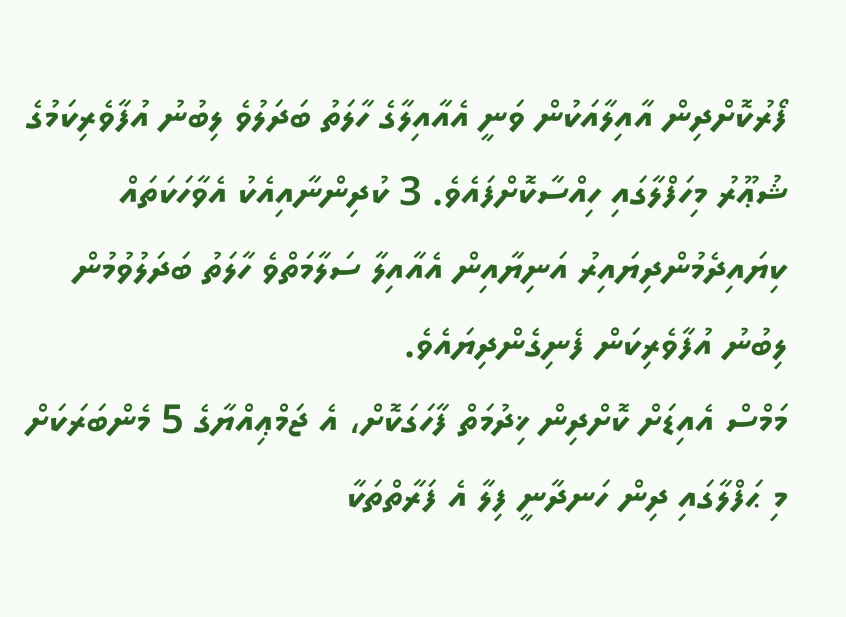ފޯރުކޮށްދިން އާއިލާއަކުން ވަނީ އެއާއިލާގެ ހާލަތު ބަދަލުވެ ލިބުނު އުފާވެރިކަމުގެ ޝުޢޫރު މިހަފްލާގައި ހިއްސާކޮށްފައެވެ. 3 ކުދިންނާއިއެކު އެވާހަކަތައް ކިޔައިދެމުންދިޔައިރު އަނިޔާއިން އެއާއިލާ ސަލާމަތްވެ ހާލަތު ބަދަލުވުމުން ލިބުނު އުފާވެރިކަން ފެނިގެންދިޔައެވެ.
މަމްސް އެއިޑަށް ކޮށްދިން ޚިދުމަތް ފާހަގަކޮށް، އެ ޖަމްޢިއްޔާގެ 5 މެންބަރަކަށް މި ޙަފްލާގައި ދިން ހަނދާނީ ފިލާ އެ ފަރާތްތަކާ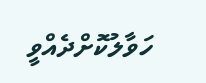ހަވާލުކޮށްދެއްވީ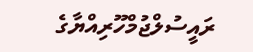ރައީސުލްޖުމްހޫރިއްޔާގެ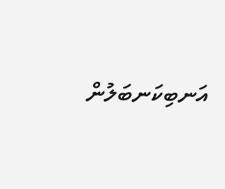އަނބިކަނބަލުން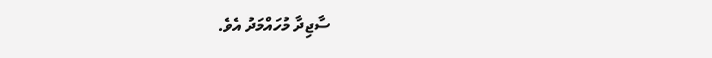ސާޖިދާ މުހައްމަދު އެވެ.